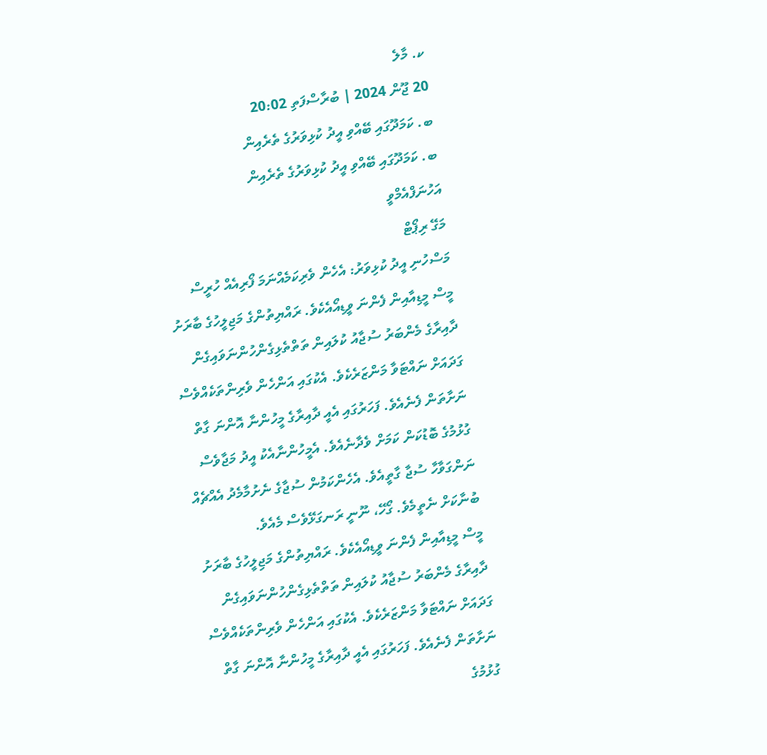ކ. މާލެ
20 ޖޫން 2024 | ބުރާސްފަތި 20:02
ބ. ކަމަދޫގައި ބޭއްވި އީދު ކުޅިވަރުގެ ތެރެއިން
ބ. ކަމަދޫގައި ބޭއްވި އީދު ކުޅިވަރުގެ ތެރެއިން
އަހުނަފްއެމްވީ
މަގޭ ރިޕޯޓް
މަސްހުނި އީދު ކުޅިވަރު: އެހެން ވެރިކަމެއްނަމަ ފޯރިއެއް ހުރީސް
މީސް މީޑިއާއިން ފެންނަ ވީޑިއޯއެކެވެ. ރައްޔިތުންގެ މަޖިލީހުގެ ބާރަށު ދާއިރާގެ މެންބަރު ސުޖާއު ކުލައިން ތަތްތެޅިގެންހުންނަވައިގެން ގަދައަށް ނައްޓަވާ މަންޒަރެކެވެ. އެކުގައި އަންހެން ވެރިންތަކެއްވެސް ނަށާތަން ފެނެއެވެ. ފަހަރުގައި އެއީ ދާއިރާގެ މީހުންނާ އޮންނަ ގާތް ގުޅުމުގެ ބޮޑުކަން ކަމަށް ވެދާނެއެވެ. އެމީހުންނާއެކު އީދު މަޖާވެސް ނަންގަވާހާ ސުޖާ ގާތީއެވެ. އެހެންކަމުން ސުޖާގެ ނެށުމާމެދު އެއްޗެއް ބުނާކަށް ނެތީމެވެ. ގޯހޭ، ނޫނީ ރަނގަޅޭވެސް މެއެވެ.
މީސް މީޑިއާއިން ފެންނަ ވީޑިއޯއެކެވެ. ރައްޔިތުންގެ މަޖިލީހުގެ ބާރަށު ދާއިރާގެ މެންބަރު ސުޖާއު ކުލައިން ތަތްތެޅިގެންހުންނަވައިގެން ގަދައަށް ނައްޓަވާ މަންޒަރެކެވެ. އެކުގައި އަންހެން ވެރިންތަކެއްވެސް ނަށާތަން ފެނެއެވެ. ފަހަރުގައި އެއީ ދާއިރާގެ މީހުންނާ އޮންނަ ގާތް ގުޅުމުގެ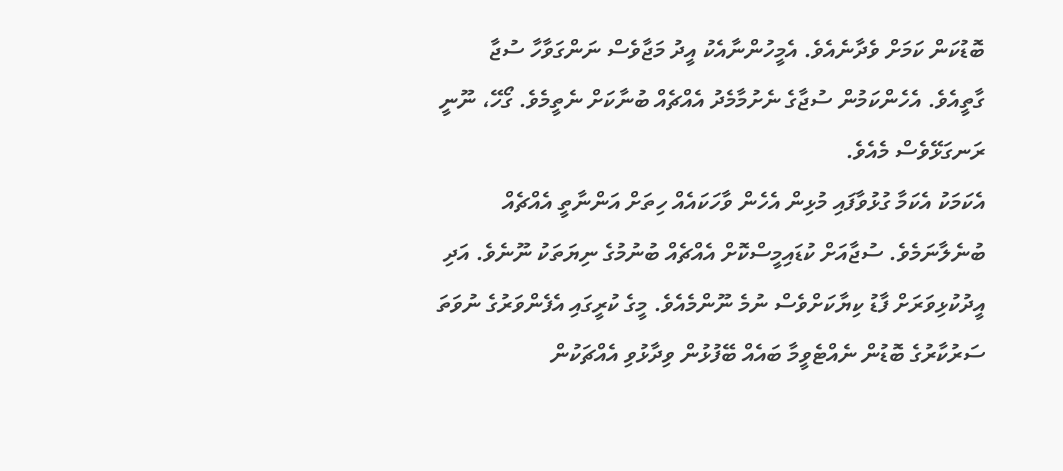ބޮޑުކަން ކަމަށް ވެދާނެއެވެ. އެމީހުންނާއެކު އީދު މަޖާވެސް ނަންގަވާހާ ސުޖާ ގާތީއެވެ. އެހެންކަމުން ސުޖާގެ ނެށުމާމެދު އެއްޗެއް ބުނާކަށް ނެތީމެވެ. ގޯހޭ، ނޫނީ ރަނގަޅޭވެސް މެއެވެ.
އެކަމަކު އެކަމާ ގުޅުވާފައި މުޅިން އެހެން ވާހަކައެއް ހިތަށް އަންނާތީ އެއްޗެއް ބުނެލާނަމެވެ. ސުޖާއަށް ކުޑައިމީސްކޮށް އެއްޗެއް ބުނުމުގެ ނިޔަތަކު ނޫނެވެ. އަދި އީދުކުޅިވަރަށް ފާޑު ކިޔާކަށްވެސް ނުމެ ނޫންމެއެވެ. މީގެ ކުރީގައި އެފެންވަރުގެ ނުވަތަ ސަރުކާރުގެ ބޮޑުން ނެއްޓެވީމާ ބައެއް ބޭފުޅުން ވިދާޅުވި އެއްޗަކުން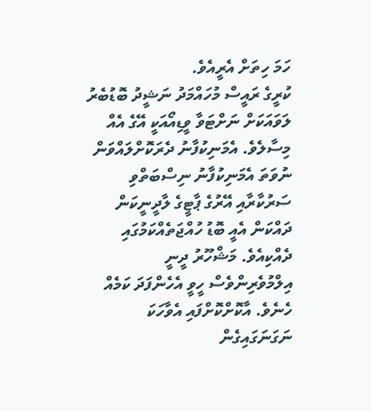ހަމަ ހިތަށް އެރީއެވެ.
ކުރީގެ ރައީސް މުހައްމަދު ނަޝީދު ބޮޑުބެރު ލަވައަކަށް ނަށްޓަވާ ވީޑިއޯއަކީ އޭގެ އެއް މިސާލެވެ. އެމަނިކުފާނު ދެރަކޮށްލައްވަން ނުވަތަ އެމަނިކުފާނު ނިސްބަތްވި ސަރުކާރާއި އޭރުގެ ޕާޓީގެ ލާދީނީކަން ދައްކަން އެއީ ބޮޑު ހުއްޖަތެއްކަމުގައި ދެއްކިއެވެ. މަޝްހޫރު ދީނީ އިލްމުވެރިންވެސް ހީވީ އެހެންފަދަ ކަމެއް ހެނެވެ. އާކޮށްކޮށްފައި އެވާހަކަ ނަގަނަގައިގެން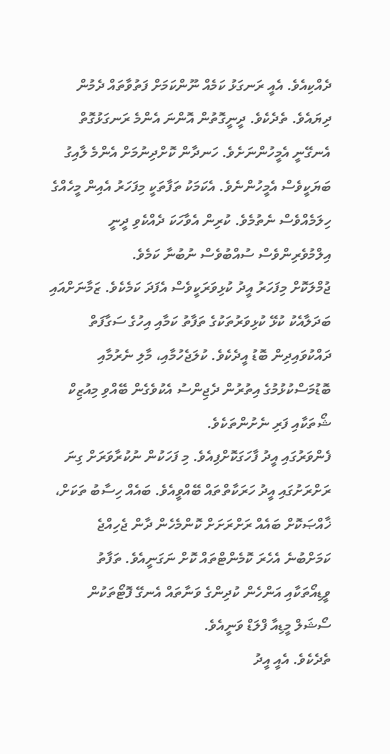ދެއްކިއެވެ. އެއީ ރަނގަޅު ކަމެއް ނޫންކަމަށް ފަތުވާތައް ދެމުން ދިޔައެވެ. ތެދެކެވެ. ދީނީގޮތުން އޮންނަ އެންމެ ރަނގަޅުގޮތް އެނގޭނީ އެމީހުންނަށެވެ. ހަނދާން ކޮށްދިނުމަށް އެންމެ ލާއިގު ބަޔަކީވެސް އެމީހުންނެވެ. އެކަމަކު ތަފާތަކީ މިފަހަރު އެއިން މީހެއްގެ ހިލަމެއްވެސް ނެތުމެވެ. ކުރިން އެވާހަކަ ދެއްކެވި ދީނީ އިލްމުވެރިންވެސް ސުއްބުވެސް ނުބުނާ ކަމެވެ.
ޖުމްލަކޮށް މިފަހަރު އީދު ކުޅިވަރަކީވެސް އެފަދަ ކަމެކެވެ. ޒަމާނަށްއައި ބަދަލާއެކު ކުޅޭ ކުޅިވަރުތަކުގެ ތަފާތު ކަމާއި އިހުގެ ސަގާފަތް ދައްކުވައިދިން ބޮޑު އީދެކެވެ. ކުލަޖެހުމާއި، މާލި ނެރުމާއި ބޮޑުމަސްކުޅުމުގެ އިތުރުން ދެޖިންސު އެކުވެގެން ބޭއްވި މިއުޒިކް ޝޯތަކާއި ފަރި ނެށުންތަކެވެ.
ފެންވަރުގައި އީދު ފާހަގަކޮށްފިއެވެ. މި ފަހަކުން ނުކުރާވަރަށް ގިނަ ރަށްރަށުގައި އީދު ހަރަކާތްތައް ބޭއްވީއެވެ. ބައެއް ހިސާބު ތަކަށް، ޚާއްޞަކޮށް ބައެއް ރަށްރަށަށް ކޮންމެހެން ދާން ޖެހިއްޖެ ކަމަށްބުނެ އެހެރަ ކޮމެންޓްތައް ކޮށް ނަގަނީއެވެ. ތަފާތު ވީޑިއޯތަކާއި އަންހެން ކުދިންގެ ވަނާތައް އެނގޭ ފޮޓޯތަކުން ސޯޝަލް މީޑިއާ ފްލަޑް ވަނީއެވެ.
ތެދެކެވެ. އެއީ އީދު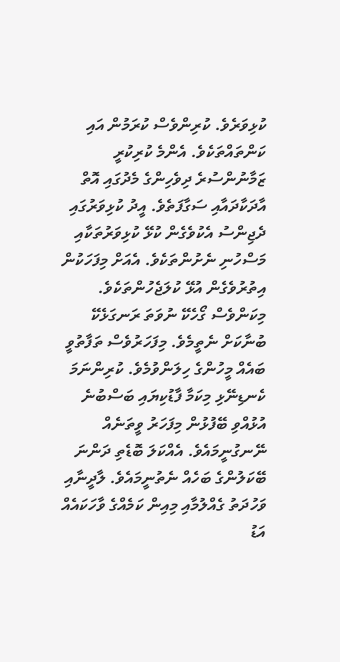ކުޅިވަރެވެ. ކުރިންވެސް ކުރަމުން އައި ކަންތައްތަކެވެ. އެންމެ ކުރިކުރީ ޒަމާނުންސުރެ ދިވެހިންގެ މެދުގައި އޮތް އާދަކާދައާއި ސަގާފަތެވެ. އީދު ކުޅިވަރުގައި ދެޖިންސު އެކުވެގެން ކުޅޭ ކުޅިވަރުތަކާއި މަސްހުނި ނެށުންތަކެވެ. އެއަށް މިފަހަކުން އިތުރުވެގެން އުޅޭ ކުލަޖެހުންތަކެވެ.
މިކަންވެސް ގޯހެކޭ ނުވަތަ ރަނގަޅެކޭ ބުނާކަށް ނެތީމެވެ. މިފަހަރުވެސް ތަފާތުވީ ބައެއް މީހުންގެ ހިލަންވުމެވެ. ކުރިންނަމަ ކެނޑިނޭޅި މިކަމާ ފާޑުކިޔައި ބަސްބުނެ އުޅުއްވި ބޭފުޅުން މިފަހަރު ވީތަނެއް ނޭނގުނީމައެވެ. އެއްކަލަ ބޮޑެތި ދަންނަ ބޭކަލުންގެ ބަހެއް ނެތުނީމައެވެ. ލާދީނާއި ވަހުދަތު ގެއްލުމާއި މިއިން ކަމެއްގެ ވާހަކައެއް އަޑު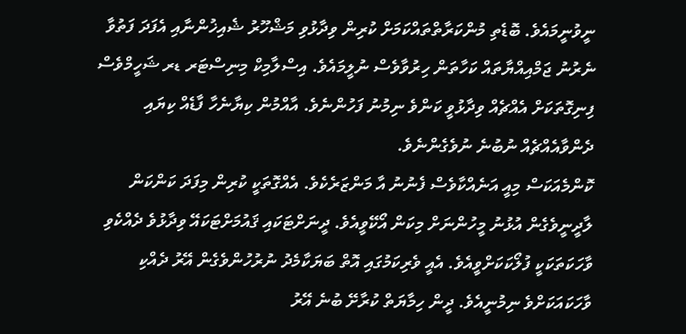ނީވުނީމައެވެ. ބޮޑެތި މުންކަރާތްތައްކަމަށް ކުރިން ވިދާޅުވި މަޝްހޫރު ޝެއިޚުންނާއި އެފަދަ ފަތުވާ ނެރުނު ޖަމްއިއްޔާތައް ކަހާތަން ހިރުވާވެސް ނުލީމައެވެ. އިސްލާމިކް މިނިސްޓަރ ޑރ ޝަހީމްވެސް ފިނިގޮތަކަށް އެއްޗެއް ވިދާޅުވީ ކަންވެ ނިމުނު ފަހުންނެވެ. އާއްމުން ކިޔާނެހާ ފާޑެއް ކިޔައި ދެންވާއެއްޗެއް ނުބުނެ ނުވެގެންނެވެ.
ކޮންމެއަކަސް މިއީ އަނެއްކާވެސް ފެނުނު އާ މަންޒަރެކެވެ. އެއްގޮތަކީ ކުރިން މިފަދަ ކަންކަން ލާދީނީވެގެން އުޅުނު މީހުންނަށް މިކަން އޯކޭވީއެވެ. ދީނަށްޓަކައި ޤައުމަށްޓަކައޭ ވިދާޅުވެ ދެއްކެވި ވާހަކަތަކަކީ ފުލޯކަކަށްވީއެވެ. އެއީ ވެރިކަމުގައި އޮތް ބަޔަކާމެދު ނުރުހުންވެގެން އޭރު ދެއްކި ވާހަކައަކަށްވެ ނިމުނީއެވެ. ދީން ހިމާޔަތް ކުރާށޭ ބުނެ އޭރު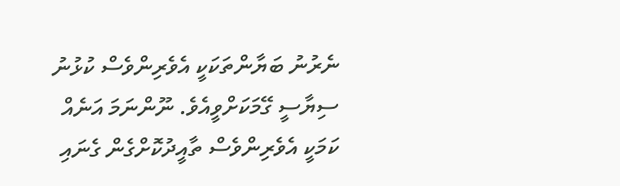ނެރުނު ބަޔާންތަކަކީ އެވެރިންވެސް ކުޅުނު ސިޔާސީ ގޭމަކަށްވީއެވެ. ނޫންނަމަ އަނެއް ކަމަކީ އެވެރިންވެސް ތާއީދުކޮށްގެން ގެނައި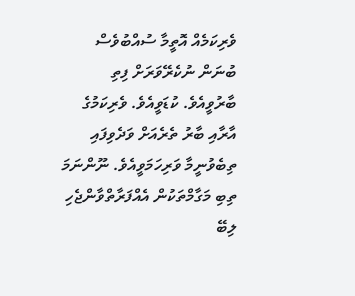ވެރިކަމެއް އޮތީމާ ސުއްބުވެސް ބުނަން ނުކެރޭވަރަށް ފިތި ބާރުވީއެވެ. ކުޑަވީއެވެ. ވެރިކަމުގެ އާރާއި ބާރު ތެރެއަށް ވަދެވިފައި ތިބެވުނީމާ ވަރިހަމަވީއެވެ. ނޫންނަމަ ތިބި މަގާމްތަކުން އެއްފަރާތްވާންޖެހި ލިބޭ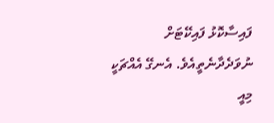ފައިސާކޮޅު ފައިކޭޓަށް ނުވަދެދާނެތީއެވެ. އެނގޭ އެއްޗަކީ މިއީ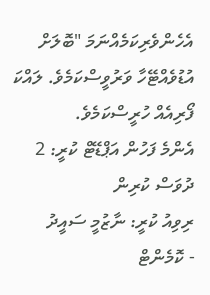އެހެންވެރިކަމެއްނަމަ "ބޮލަށް އުޑުވެއްޓޭހާ ވަރުވީސްކަމެވެ. ލައްކަ ފޯރިއެއް ހުރީސްކަމެވެ.
އެންމެ ފަހުން އަޕްޑޭޓް ކުރީ: 2 ދުވަސް ކުރިން
ރިވިއު ކުރީ: ނާޒުމީ ސައީދު
- ކޮމެންޓް